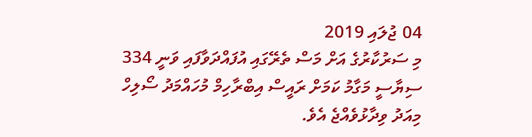04 ޖުލައި 2019
މި ސަރުކާރުގެ އަށް މަސް ތެރޭގައި އުފައްދަވާފައި ވަނީ 334 ސިޔާސީ މަގާމު ކަމަށް ރައީސް އިބްރާހިމް މުހައްމަދު ސޯލިހް މިއަދު ވިދާޅުވެއްޖެ އެވެ.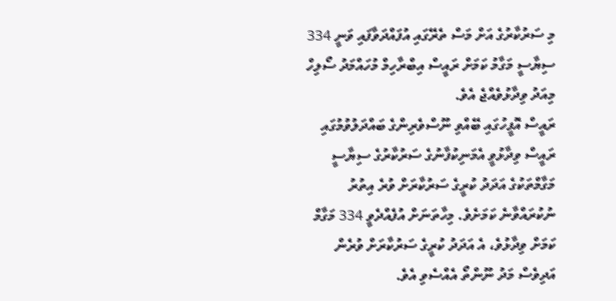މި ސަރުކާރުގެ އަށް މަސް ތެރޭގައި އުފައްދަވާފައި ވަނީ 334 ސިޔާސީ މަގާމު ކަމަށް ރައީސް އިބްރާހިމް މުހައްމަދު ސޯލިހް މިއަދު ވިދާޅުވެއްޖެ އެވެ.
ރައީސް އޮފީހުގައި ބޭއްވި ނޫސްވެރިންގެ ބައްދަލުވުމުގައި ރައީސް ވިދާޅުވީ އެމަނިކުފާނުގެ ސަރުކާރުގެ ސިޔާސީ މަގާމްތަކުގެ އަދަދު ކުރީގެ ސަރުކާރަށް ވުރެ އިތުރު ނުކުރައްވާނެ ކަމަށެވެ. މިހާތަނަށް އުފެއްދެވީ 334 މަގާމް ކަމަށް ވިދާޅުވެ، އެ އަދަދު ކުރީގެ ސަރުކާރަށް ވުރެން އަދިވެސް މަދު ނޫންތޯ އެއްސެވި އެވެ.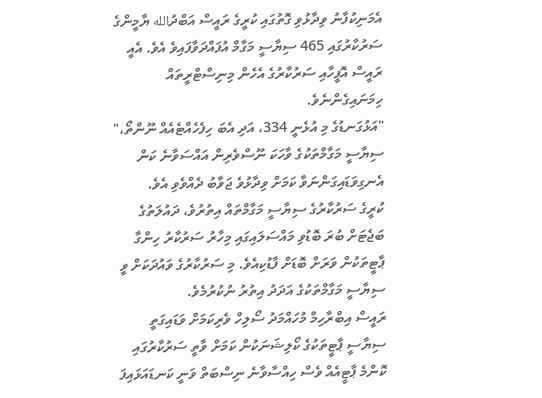އެމަނިކުފާނު ވިދާޅުވި ގޮތުގައި ކުރީގެ ރައީސް އަބްދުالله ޔާމީންގެ ސަރުކާރުގައި 465 ސިޔާސީ މަގާމް އުފައްދަވާފައިވެ އެވެ. އެއީ ރައީސް އޮފީހާއި ސަރުކާރުގެ އެހެން މިނިސްޓްރީތައް ހިމަނައިގެންނެވެ.
"އަޅުގަނޑުގެ މި އުޅެނީ 334، އަދި އެބަ ހިފެހެއްޓެއެއް ނޫންތޯ،" ސިޔާސީ މަގާމްތަކުގެ ވާހަކަ ނޫސްވެރިން އައްސަވާނެ ކަން އެނގިވަޑައިގަންނަވާ ކަމަށް ވިދާޅުވެ ޖަވާބު ދެއްވެވި އެވެ.
ކުރީގެ ސަރުކާރުގެ ސިޔާސީ މަގާމްތައް އިތުރުވެ، ދައުލަތުގެ ބަޖެޓަށް ބުރަ ބޮޑުވި މައްސަލައިގައި މިހާރު ސަރުކާރު ހިންގާ ޕާޓީތަކުން ވަރަށް ބޮޑަށް ފާޑުކިއެވެ. މި ސަރުކާރުގެ ވައުދަކަށް ވީ ސިޔާސީ މަގާމްތަކުގެ އަދަދު އިތުރު ނުކުރުމެވެ.
ރައީސް އިބްރާހިމް މުހައްމަދު ސޯލިހް ވެރިކަމަށް ވަޑައިގަތީ ސިޔާސީ ޕާޓީތަކުގެ ކޯލިޝަނަކުން ކަމަށް ވާތީ ސަރުކާރުގައި ކޮންމެ ޕާޓީއެއް ވެސް ހިއްސާވާނެ ނިސްބަތް ވަނީ ކަނޑައަޅައިފަ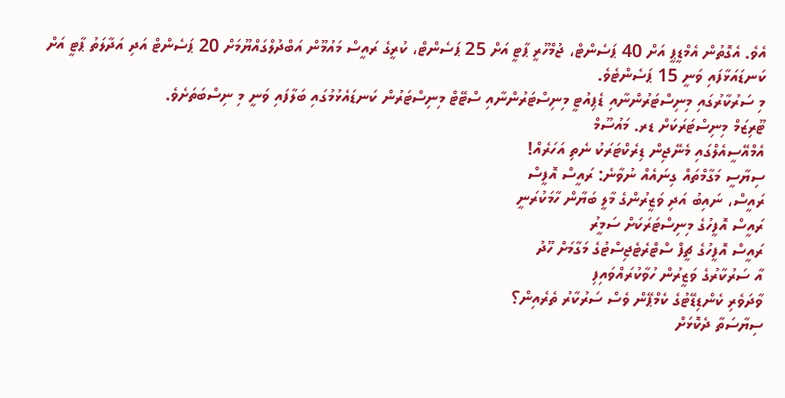އެވެ. އެގޮތުން އެމްޑީޕީ އަށް 40 ޕަސެންޓް، ޖުމްހޫރީ ޕާޓީ އަށް 25 ޕަސެންޓް، ކުރީގެ ރައީސް މައުމޫން އަބްދުލްގައްޔޫމަށް 20 ޕަސެންޓް އަދި އަދާލަތު ޕާޓީ އަށް ކަނޑައަޅާފައި ވަނީ 15 ޕަސެންޓެވެ.
މި ސަރުކާރުގައި މިނިސްޓަރުންނާއި ޑެޕިއުޓީ މިނިސްޓަރުންނާއި ސްޓޭޓް މިނިސްޓަރުން ކަނޑައެޅުމުގައި ބަލާފައި ވަނީ މި ނިސްބަތަށެވެ.
ޓޫރިޒަމް މިނިސްޓަރަކަށް ޑރ. މައުސޫމް
އެމްއޭސީއެލްގައި މެނޭޖިން ޑިރެކްޓަރަކު ނެތި އަހަރެއް!
ސިޔާސީ މަގާމްތައް ގިނައެއް ނުވާނެ: ރައީސް އޮފީސް
ރައީސް، ނައިބު އަދި ވަޒީރުންގެ މާލީ ބަޔާން ހާމަކުރަނީ
ރައީސް އޮފީހުގެ މިނިސްޓަރަކަށް ސަމީރު
ރައީސް އޮފީހުގެ ޗީފް ސްޓްރެޓެޖިސްޓުގެ މަގާމަށް ހޫދު
އާ ސަރުކާރުގެ ވަޒީރުން ހުވާކުރައްވައިފި
ވާދަވެރި ކެންޑިޑޭޓުގެ ކެމްޕޭން ވެސް ސަރުކާރު ތެރެއިން؟
ސިޔާސަތާ ދެކޮޅަށް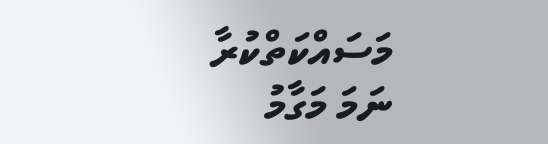މަސައްކަތްކުރާ ނަމަ މަގާމު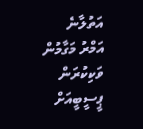އަތުލާނެ
އަމްރު މަގާމުން ވަކިކުރަން ޕީސީބީއަށް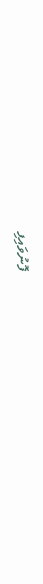ފޮނުވައިފި